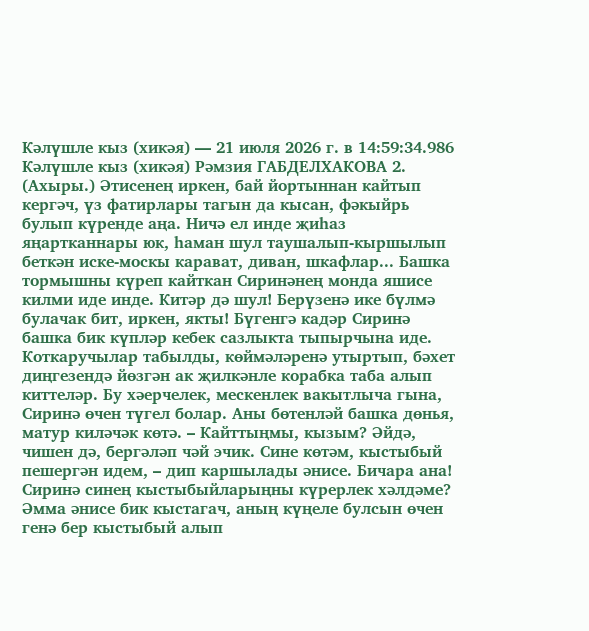Кәлүшле кыз (хикәя) — 21 июля 2026 г. в 14:59:34.986
Кәлүшле кыз (хикәя) Рәмзия ГАБДЕЛХАКОВА 2. (Ахыры.) Әтисенең иркен, бай йортыннан кайтып кергәч, үз фатирлары тагын да кысан, фәкыйрь булып күренде аңа. Ничә ел инде җиһаз яңартканнары юк, һаман шул таушалып-кыршылып беткән иске-москы карават, диван, шкафлар... Башка тормышны күреп кайткан Сиринәнең монда яшисе килми иде инде. Китәр дә шул! Берүзенә ике бүлмә булачак бит, иркен, якты! Бүгенгә кадәр Сиринә башка бик күпләр кебек сазлыкта тыпырчына иде. Коткаручылар табылды, көймәләренә утыртып, бәхет диңгезендә йөзгән ак җилкәнле корабка таба алып киттеләр. Бу хәерчелек, мескенлек вакытлыча гына, Сиринә өчен түгел болар. Аны бөтенләй башка дөнья, матур киләчәк көтә. – Кайттыңмы, кызым? Әйдә, чишен дә, бергәләп чәй эчик. Сине көтәм, кыстыбый пешергән идем, – дип каршылады әнисе. Бичара ана! Сиринә синең кыстыбыйларыңны күрерлек хәлдәме? Әмма әнисе бик кыстагач, аның күңеле булсын өчен генә бер кыстыбый алып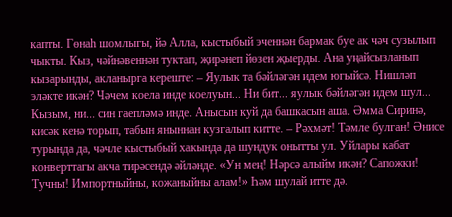капты. Гөнаһ шомлыгы, йә Алла, кыстыбый эченнән бармак буе ак чәч сузылып чыкты. Кыз, чәйнәвеннән туктап, җирәнеп йөзен җыерды. Ана уңайсызланып кызарынды, акланырга кереште: – Яулык та бәйләгән идем югыйсә. Нишләп эләкте икән? Чәчем коела инде коелуын... Ни бит... яулык бәйләгән идем шул... Кызым, ни... син гаепләмә инде. Анысын куй да башкасын аша. Әмма Сиринә, кисәк кенә торып, табын яныннан кузгалып китте. – Рәхмәт! Тәмле булган! Әнисе турында да, чәчле кыстыбый хакында да шундук онытты ул. Уйлары кабат конверттагы акча тирәсендә әйләнде. «Ун мең! Нәрсә алыйм икән? Сапожки! Тучны! Импортныйны, кожаныйны алам!» Һәм шулай итте дә.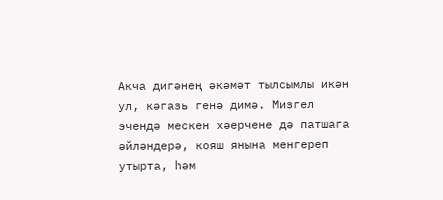Акча дигәнең әкәмәт тылсымлы икән ул, кәгазь генә димә. Мизгел эчендә мескен хәерчене дә патшага әйләндерә, кояш янына менгереп утырта, һәм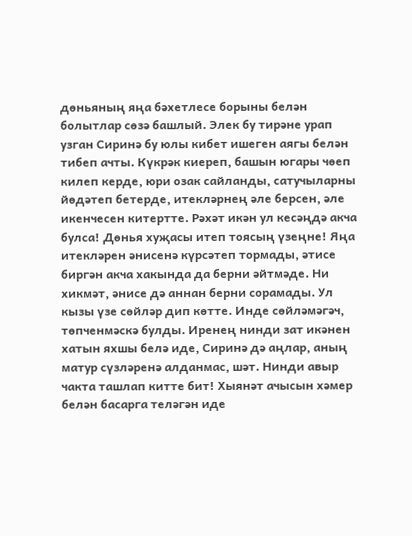дөньяның яңа бәхетлесе борыны белән болытлар сөзә башлый. Элек бу тирәне урап узган Сиринә бу юлы кибет ишеген аягы белән тибеп ачты. Күкрәк киереп, башын югары чөеп килеп керде, юри озак сайланды, сатучыларны йөдәтеп бетерде, итекләрнең әле берсен, әле икенчесен китертте. Рәхәт икән ул кесәңдә акча булса! Дөнья хуҗасы итеп тоясың үзеңне! Яңа итекләрен әнисенә күрсәтеп тормады, әтисе биргән акча хакында да берни әйтмәде. Ни хикмәт, әнисе дә аннан берни сорамады. Ул кызы үзе сөйләр дип көтте. Инде сөйләмәгәч, төпченмәскә булды. Иренең нинди зат икәнен хатын яхшы белә иде, Сиринә дә аңлар, аның матур сүзләренә алданмас, шәт. Нинди авыр чакта ташлап китте бит! Хыянәт ачысын хәмер белән басарга теләгән иде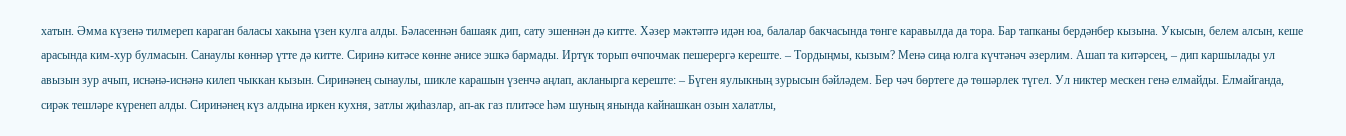хатын. Әмма күзенә тилмереп караган баласы хакына үзен кулга алды. Бәласеннән башаяк дип, сату эшеннән дә китте. Хәзер мәктәптә идән юа, балалар бакчасында төнге каравылда да тора. Бар тапканы бердәнбер кызына. Укысын, белем алсын, кеше арасында ким-хур булмасын. Санаулы көннәр үтте дә китте. Сиринә китәсе көнне әнисе эшкә бармады. Иртүк торып өчпочмак пешерергә кереште. – Тордыңмы, кызым? Менә сиңа юлга күчтәнәч әзерлим. Ашап та китәрсең, – дип каршылады ул авызын зур ачып, иснәнә-иснәнә килеп чыккан кызын. Сиринәнең сынаулы, шикле карашын үзенчә аңлап, акланырга кереште: – Бүген яулыкның зурысын бәйләдем. Бер чәч бөртеге дә төшәрлек түгел. Ул никтер мескен генә елмайды. Елмайганда, сирәк тешләре күренеп алды. Сиринәнең күз алдына иркен кухня, затлы җиһазлар, ап-ак газ плитәсе һәм шуның янында кайнашкан озын халатлы,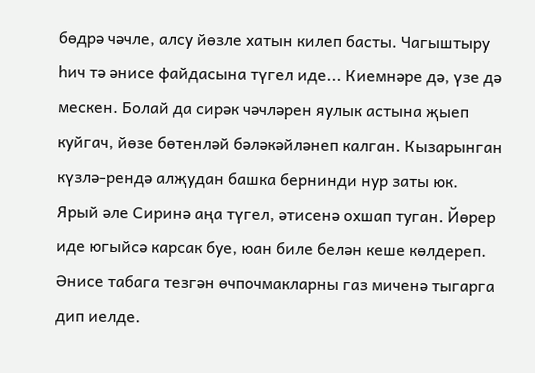бөдрә чәчле, алсу йөзле хатын килеп басты. Чагыштыру һич тә әнисе файдасына түгел иде... Киемнәре дә, үзе дә мескен. Болай да сирәк чәчләрен яулык астына җыеп куйгач, йөзе бөтенләй бәләкәйләнеп калган. Кызарынган күзлә-рендә алҗудан башка бернинди нур заты юк. Ярый әле Сиринә аңа түгел, әтисенә охшап туган. Йөрер иде югыйсә карсак буе, юан биле белән кеше көлдереп. Әнисе табага тезгән өчпочмакларны газ миченә тыгарга дип иелде.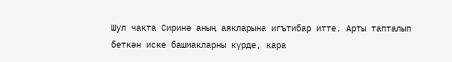Шул чакта Сиринә аның аякларына игътибар итте. Арты тапталып беткән иске башмакларны күрде, кара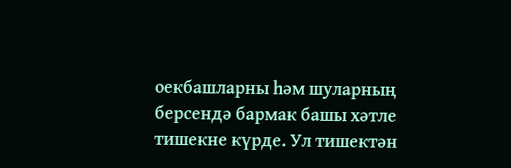оекбашларны һәм шуларның берсендә бармак башы хәтле тишекне күрде. Ул тишектән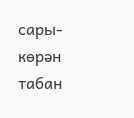сары-көрән табан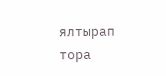ялтырап тора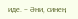иде. – Әни, синең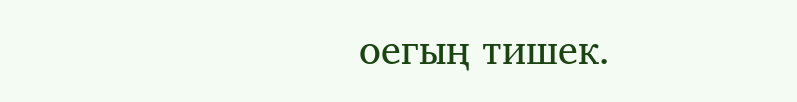оегың тишек.